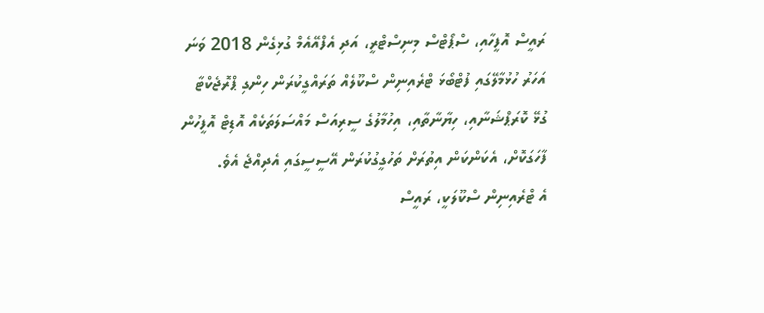ރައީސް އޮފީހާއި، ސްޕޯޓްސް މިނިސްޓްރީ، އަދި އެފްއޭއެމް ގުޅިގެން 2018 ވަނަ އަހަރު ހުޅުމާލޭގައި ފުޓްބޯޅަ ޓްރެއިނިން ސްކޫލެއް ތަރައްގީކުރަން ހިންގި ޕްރޮޖެކްޓާ ގުޅޭ ކޮރަޕްޝަނާއި، ހިޔާނާތާއި، އިހުމާލުގެ ސީރިއަސް މައްސަލަތަކެއް އޮޑިޓް އޮފީހުން ފާހަގަކޮށް، އެކަންކަން އިތުރަށް ތަހުގީގުކުރަން އޭސީސީގައި އެދިއްޖެ އެވެ.
އެ ޓްރެއިނިން ސްކޫލަކީ، ރައީސް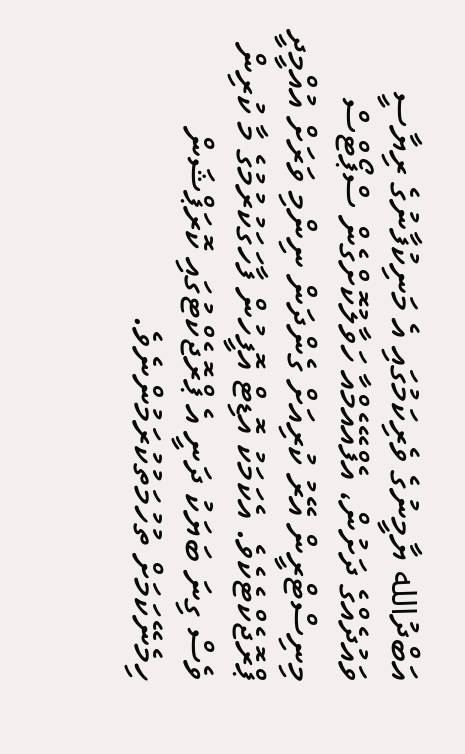އަބްދުالله ޔާމީނުގެ ވެރިކަމުގައި އެ މަނިކުފާނުގެ ރިޔާސީ ވައުދެއްގެ ދަށުން، އެފްއޭއެމްއާ ހަވާލުކޮށްގެން ސްޕޯޓްސް މިނިސްޓްރީން އޭރު ކުރިއަށް ގެންދަން ނިންމި ވަރަށް އުއްމީދީ ޕްރޮޖެކްޓެކެވެ. އެކަމަކު އޮޑިޓް އޮފީހުން ފާހަގަކުރުމުގެ މާ ކުރިން ވެސް ގިނަ ބަޔަކު ދަނީ އެ ޕްރޮޖެކްޓުގައި ކޮރަޕްޝަން ހިމެނޭކަމަށް ތުހުމަތުކުރަމުންނެވެ.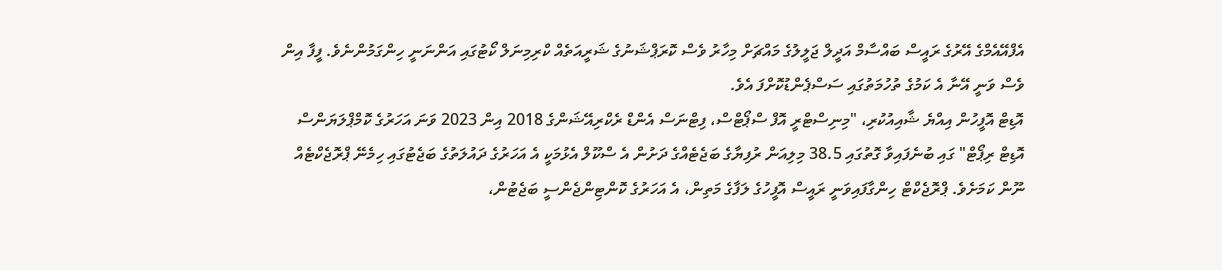އެފްއޭއެމްގެ އޭރުގެ ރައީސް ބައްސާމް އަދީލް ޖަލީލުގެ މައްޗަށް މިހާރު ވެސް ކޮރަޕްޝަނުގެ ޝަރީއަތެއް ކްރިމިނަލް ކޯޓުގައި އަންނަނީ ހިންގަމުންނެވެ. ފީފާ އިން ވެސް ވަނީ އޭނާ އެ ކަމުގެ ތުހުމަތުގައި ސަސްޕެންޑުކޮށްފަ އެވެ.
އޮޑިޓް އޮފީހުން އިއްޔެ ޝާއިއުކުރި، "މިނިސްޓްރީ އޮފް ސްޕޯޓްސް، ފިޓްނަސް އެންޑް ރެކްރިއޭޝަންގެ 2018 އިން 2023 ވަނަ އަހަރުގެ ކޮމްޕްލަޔަންސް އޮޑިޓް ރިޕޯޓް" ގައި ބުނެފައިވާ ގޮތުގައި 38.5 މިލިއަން ރުފިޔާގެ ބަޖެޓެއްގެ ދަށުން އެ ސްކޫލް އެޅުމަކީ އެ އަހަރުގެ ދައުލަތުގެ ބަޖެޓުގައި ހިމެނޭ ޕްރޮޖެކްޓެއް ނޫން ކަމަށެވެ. ޕްރޮޖެކްޓް ހިންގާފައިވަނީ ރައީސް އޮފީހުގެ ލަފާގެ މަތިން، އެ އަހަރުގެ ކޮންޓިންޖެންސީ ބަޖެޓުން،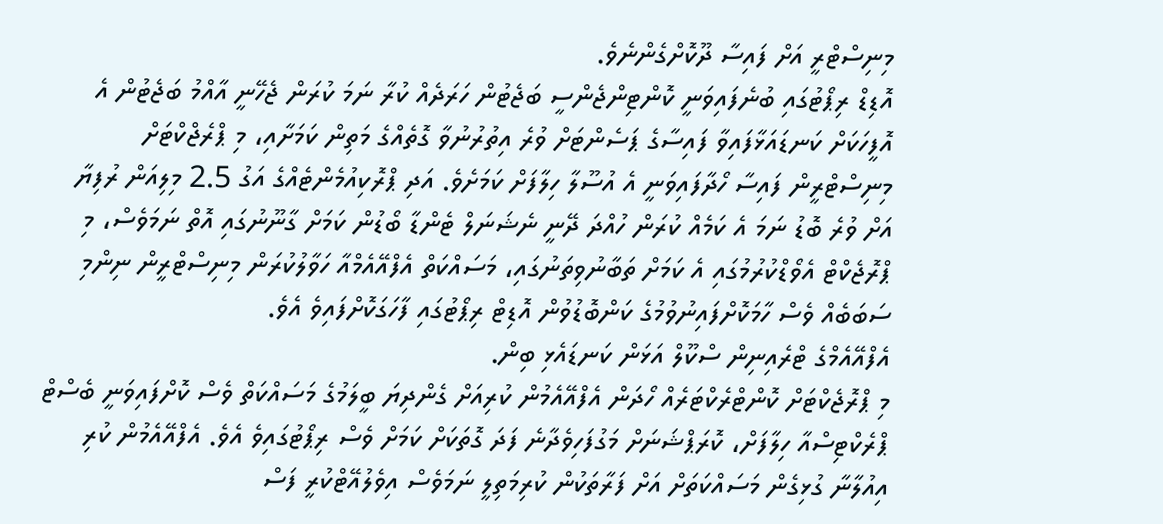މިނިސްޓްރީ އަށް ފައިސާ ދޫކޮށްގެންނެވެ.
އޮޑިޑް ރިޕޯޓުގައި ބުނެފައިވަނީ ކޮންޓިންޖެންސީ ބަޖެޓުން ހަރަދެއް ކުރާ ނަމަ ކުރަން ޖެހޭނީ އާއްމު ބަޖެޓުން އެ އޮފީހަކަށް ކަނޑައަޅާފައިވާ ފައިސާގެ ޕަސެންޓަށް ވުރެ އިތުރުނުވާ ގޮތެއްގެ މަތިން ކަމަށާއި، މި ޕްރެޖްކްޓަށް މިނިސްޓްރީން ފައިސާ ހޯދާފައިވަނީ އެ އުސޫލާ ހިލާފަށް ކަމަށެވެ. އަދި ޕްރޮކިއުމެންޓެއްގެ އަގު 2.5 މިލިއަން ރުފިޔާ އަށް ވުރެ ބޮޑު ނަމަ އެ ކަމެއް ކުރަން ހުއްދަ ދޭނީ ނެޝަނަލް ޓެންޑާ ބޯޑުން ކަމަށް ގާނޫނުގައި އޮތް ނަމަވެސް، މި ޕްރޮޖެކްޓް އެވޯޑްކުރުމުގައި އެ ކަމަށް ތަބާނުވިތަނުގައި، މަސައްކަތް އެފްއޭއެމްއާ ހަވާލުކުރަން މިނިސްޓްރީން ނިންމި ސަބަބެއް ވެސް ހާމަކޮށްފައިނުވުމުގެ ކަންބޮޑުވުން އޮޑިޓް ރިޕޯޓުގައި ފާހަގަކޮށްފައިވެ އެވެ.
އެފްއޭއެމްގެ ޓްރެއިނިން ސްކޫލް އަޅަން ކަނޑައެޅި ބިން.
މި ޕްރޮޖެކްޓަށް ކޮންޓްރެކްޓަރެއް ހޯދަން އެފްއޭއެމުން ކުރިއަށް ގެންދިޔަ ބީލަމުގެ މަސައްކަތް ވެސް ކޮށްފައިވަނީ ބެސްޓް ޕްރެކްޓިސްއާ ހިލާފަށް، ކޮރަޕްޝަނަށް މަގުފަހިވެދާނެ ފަދަ ގޮތަކަށް ކަމަށް ވެސް ރިޕޯޓުގައިވެ އެވެ. އެފްއޭއެމުން ކުރި އިއުލާނާ ގުޅިގެން މަސައްކަތަށް އަށް ފަރާތަކުން ކުރިމަތިލީ ނަމަވެސް އިވެލުއޭޓްކުރީ ފަސް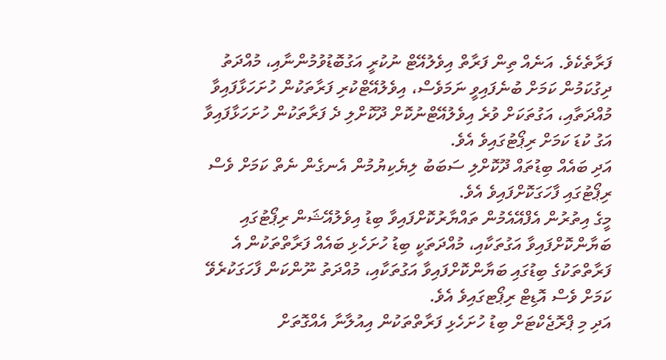ފަރާތެކެވެ. އަނެއް ތިން ފަރާތް އިވެލުއޭޓް ނުކުރީ އަގުބޮޑުވުމުންނާއި، މުއްދަތު ދިގުކަމުން ކަމަށް ބުނެފައިވީ ނަމަވެސް، އިވެލުއޭޓްކުރި ފަރާތަކުން ހުށަހަޅާފައިވާ މުއްދަތާއި، އަގުތަކަށް ވުރެ އިވެލުއޭޓްނުކޮށް ދޫކޮށްލި ދެ ފަރާތަކުން ހުށަހަޅާފައިވާ އަގު ކުޑަ ކަމަށް ރިޕޯޓުގައިވެ އެވެ.
އަދި ބައެއް ބިޑުތައް ދޫކޮށްލި ސަބަބު ލިޔެކިޔުމުން އެނގެން ނެތް ކަމަށް ވެސް ރިޕޯޓުގައި ފާހަގަކޮށްފައިވެ އެވެ.
މީގެ އިތުރުން އެފްއޭއެމުން ތައްޔާރުކޮށްފައިވާ ބިޑު އިވެލުއޭޝަން ރިޕޯޓުގައި ބަޔާންކޮށްފައިވާ އަގުތަކާއި، މުއްދަތަކީ ބިޑު ހުށަހެޅި ބައެއް ފަރާތްތަކުން އެ ފަރާތްތަކުގެ ބިޑުގައި ބަޔާންކޮށްފައިވާ އަގުތަކާއި، މުއްދަތު ނޫންކަން ފާހަގަކުރެވޭ ކަމަށް ވެސް އޮޑިޓް ރިޕޯޓގައިވެ އެވެ.
އަދި މި ޕްރޮޖެކްޓަށް ބިޑު ހުށަހެޅި ފަރާތްތަކުން އިއުލާނާ އެއްގޮތަށް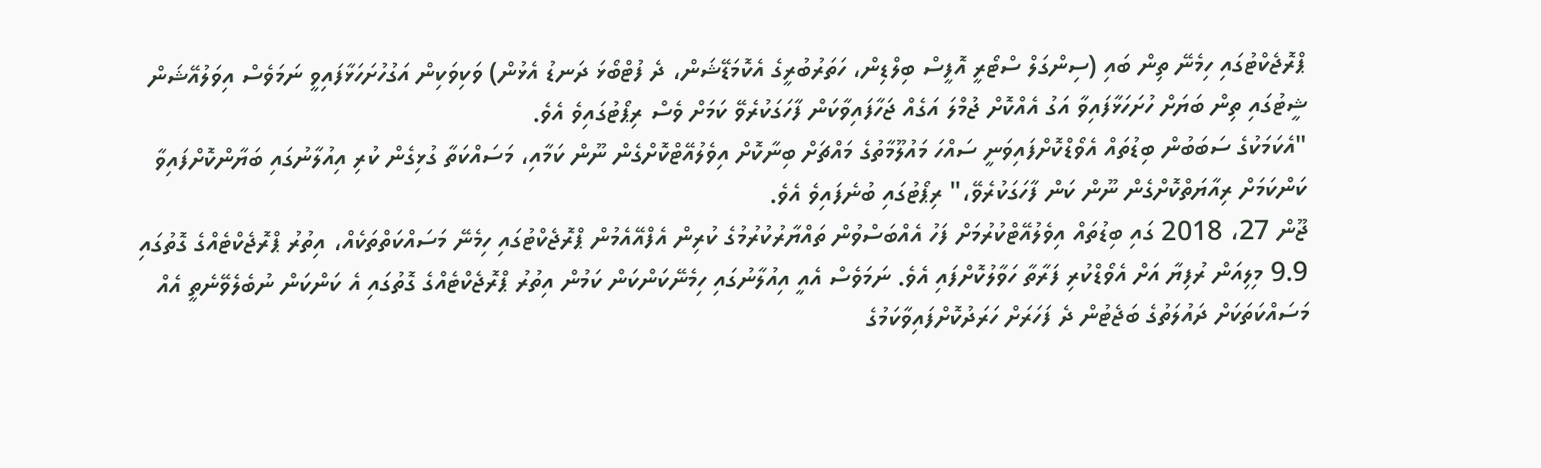ޕްރޮޖެކްޓުގައި ހިމެނޭ ތިން ބައި (ސިންގަލް ސްޓޯރީ އޮފީސް ބިލްޑިން، ހަތަރުބުރީގެ އެކޮމަޑޭޝަން، ދެ ފުޓްބޯޅަ ދަނޑު އެޅުން) ވަކިވަކިން އަގުހުށަހަޅާފައިވީ ނަމަވެސް އިވަލުއޭޝަން ޝީޓުގައި ތިން ބަޔަށް ހުށަހަޅާފައިވާ އަގު އެއްކޮށް ޖުމްލަ އަގެއް ޖަހާފައިވާކަން ފާހަގަކުރެވޭ ކަމަށް ވެސް ރިޕޯޓުގައިވެ އެވެ.
"އެކަމަކުގެ ސަބަބުން ބިޑުތައް އެވޯޑްކޮށްފައިވަނީ ސައްހަ މައުލޫމާތުގެ މައްޗަށް ބިނާކޮށް އިވެލުއޭޓްކޮށްގެން ނޫން ކަމާއި، މަސައްކަތާ ގުޅިގެން ކުރި އިއުލާނުގައި ބަޔާންކޮށްފައިވާ ކަންކަމަށް ރިއާޔަތްކޮށްގެން ނޫން ކަން ފާހަގަކުރެވޭ،" ރިޕޯޓުގައި ބުނެފައިވެ އެވެ.
ޖޫން 27، 2018 ގައި ބިޑުތައް އިވެލުއޭޓްކުރުމަށް ފަހު އެއްބަސްވުން ތައްޔާރުކުރުމުގެ ކުރިން އެފްއޭއެމުން ޕްރޮޖެކްޓުގައި ހިމެނޭ މަސައްކަތްތަކެއް، އިތުރު ޕްރޮޖެކްޓެއްގެ ގޮތުގައި 9.9 މިލިއަން ރުފިޔާ އަށް އެވޯޑްކުރި ފަރާތާ ހަވާލުކޮށްފައި އެވެ. ނަމަވެސް އެއީ އިއުލާނުގައި ހިމެނޭކަންކަން ކަމުން އިތުރު ޕްރޮޖެކްޓެއްގެ ގޮތުގައި އެ ކަންކަން ނުބެލެވޭނެތީ އެއް މަސައްކަތަކަށް ދައުލަތުގެ ބަޖެޓުން ދެ ފަހަރަށް ހަރަދުކޮށްފައިވާކަމުގެ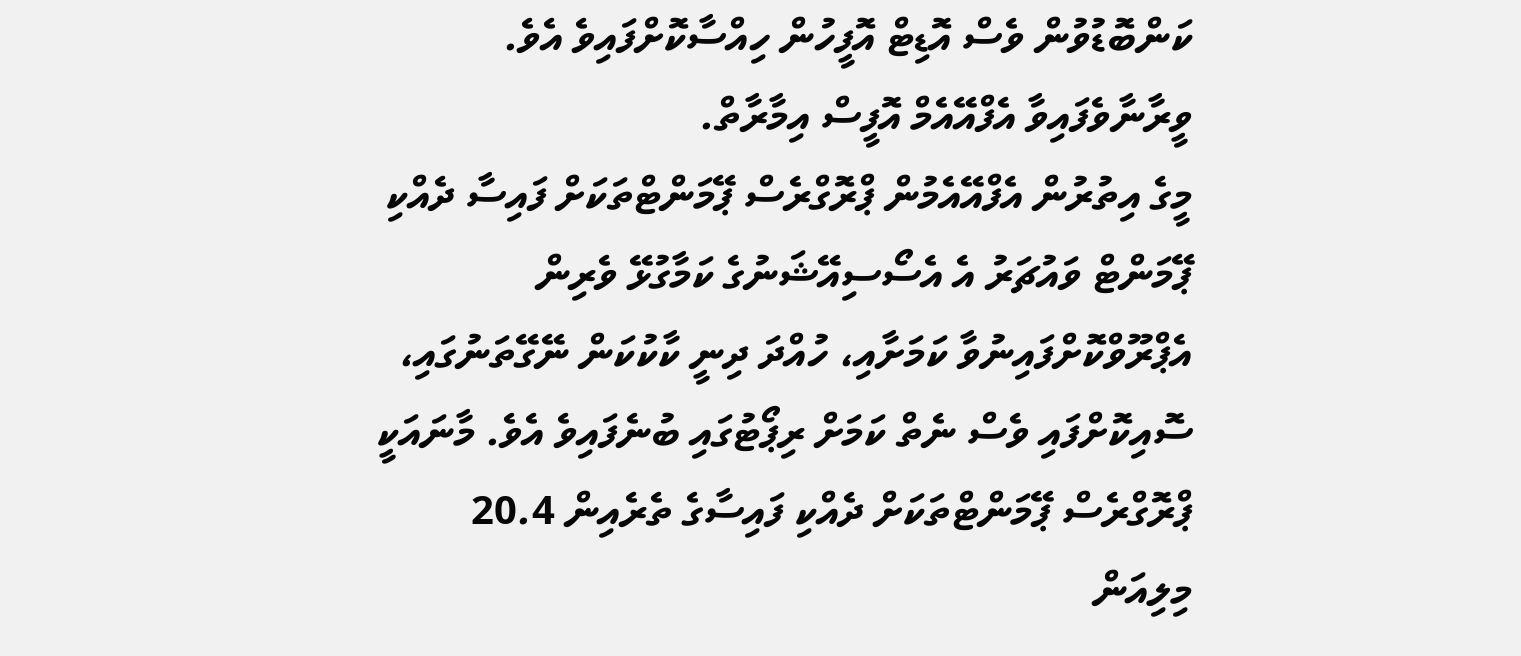ކަންބޮޑުވުން ވެސް އޮޑިޓް އޮފީހުން ހިއްސާކޮށްފައިވެ އެވެ.
ވީރާނާވެފައިވާ އެފްއޭއެމް އޮފީސް އިމާރާތް.
މީގެ އިތުރުން އެފްއޭއެމުން ޕްރޮގްރެސް ޕޭމަންޓްތަކަށް ފައިސާ ދެއްކި ޕޭމަންޓް ވައުޗަރު އެ އެސޯސިއޭޝަނުގެ ކަމާގުޅޭ ވެރިން އެޕްރޫވްކޮށްފައިނުވާ ކަމަށާއި، ހުއްދަ ދިނީ ކާކުކަން ނޭގޭތަނުގައި، ސޮއިކޮށްފައި ވެސް ނެތް ކަމަށް ރިޕޯޓުގައި ބުނެފައިވެ އެވެ. މާނައަކީ ޕްރޮގްރެސް ޕޭމަންޓްތަކަށް ދެއްކި ފައިސާގެ ތެރެއިން 20.4 މިލިއަން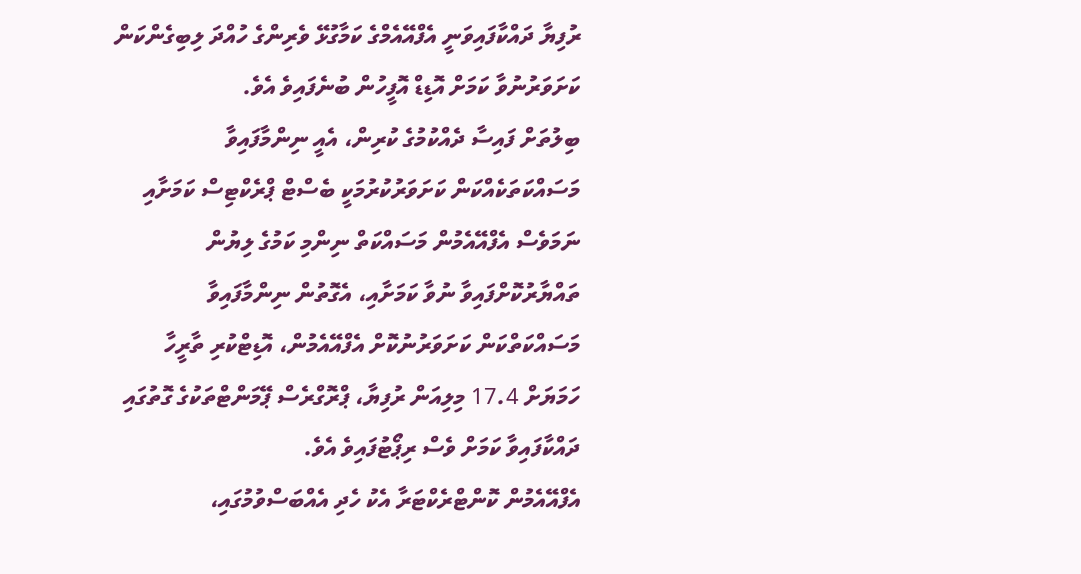ރުފިޔާ ދައްކާފައިވަނީ އެފްއޭއެމްގެ ކަމާގުޅޭ ވެރިންގެ ހުއްދަ ލިބިގެންކަން ކަށަވަރުނުވާ ކަމަށް އޮޑިޑް އޮފީހުން ބުނެފައިވެ އެވެ.
ބިލުތަށް ފައިސާ ދެއްކުމުގެ ކުރިން، އެއީ ނިންމާފައިވާ މަސައްކަތަކެއްކަން ކަށަވަރުކުރުމަކީ ބެސްޓް ޕްރެކްޓިސް ކަމަށާއި ނަމަވެސް އެފްއޭއެމުން މަސައްކަތް ނިންމި ކަމުގެ ލިޔުން ތައްޔާރުކޮށްފައިވާ ނުވާ ކަމަށާއި، އެގޮތުން ނިންމާފައިވާ މަސައްކަތްކަން ކަށަވަރުނުކޮށް އެފްއޭއެމުން، އޮޑިޓްކުރި ތާރީހާ ހަމަޔަށް 17.4 މިލިއަން ރުފިޔާ، ޕްރޮގްރެސް ޕޭމަންޓްތަކުގެ ގޮތުގައި ދައްކާފައިވާ ކަމަށް ވެސް ރިޕޯޓުފައިވެ އެވެ.
އެފްއޭއެމުން ކޮންޓްރެކްޓަރާ އެކު ހެދި އެއްބަސްވުމުގައި،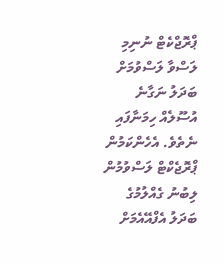ޕްރޮޖްކެޓް ނުނިމި ލަސްވާ ލަސްވުމަށް ބަދަލު ނަގާނެ އުސޫލެއް ހިމަނާފައި ނެތެވެ. އެހެންކަމުން ޕްރޮޖެކްޓް ލަސްވުމުން ލިބުނު ގެއްލުމުގެ ބަދަލު އެފްއޭއެމަށް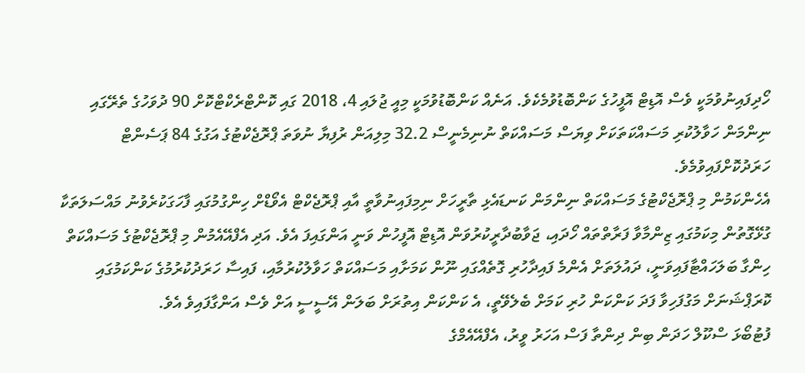ހޯދިފައިނުވުމަކީ ވެސް އޮޑިޓް އޮފީހުގެ ކަންބޮޑުވުމެކެވެ. އަނެއް ކަންބޮޑުވުމަކީ މިއީ ޖުލައި 4، 2018 ގައި ކޮންޓްރެކްޓްކޮށް 90 ދުވަހުގެ ތެރޭގައި ނިންމަން ހަވާލުކުރި މަސައްކަތަކަށް ވިޔަސް މަސައްކަތް ނުނިމެނީސް 32.2 މިލިއަން ރުފިޔާ ނުވަތަ ޕްރޮޖެކްޓުގެ އަގުގެ 84 ޕަސެންޓް ހަރަދުކޮށްފައިވުމެވެ.
އެހެންކަމުން މި ޕްރޮޖެކްޓުގެ މަސައްކަތް ނިންމަން ކަނޑައެޅި ތާރީހަށް ނިމިފައިނުވާތީ އާއި ޕްރޮޖެކްޓް އެވޯޑްށް ހިންގުމުގައި ފާހަގަކުރެވުނު މައްސަލަތަކާ ގުޅޭގޮތުން މިކަމުގައި ޒިންމާވާ ފަރާތްތައް ހޯދައި، ޖަވާބުދާރީކުރުވަން އޮޑިޓް އޮފީހުން ވަނީ އަންގައިފަ އެވެ. އަދި އެފްއޭއެމުން މި ޕްރޮޖެކްޓުގެ މަސައްކަތް ހިންގާ ބަލަހައްޓާފައިވަނީ، ދައުލަތަށް އެންމެ ފައިދާހުރި ގޮތެއްގައި ނޫން ކަމަށާއި މަސައްކަތް ހަވާލުކުރުމާއި، ފައިސާ ހަރަދުކުރުމުގެ ކަންކަމުގައި ކޮރަޕްޝަނަށް މަގުފަހިވާ ފަދަ ކަންކަން ހުރި ކަމަށް ބެލެވޭތީ، އެ ކަންކަން އިތުރަށް ބަލަން އޭސީސީ އަށް ވެސް އަންގާފައިވެ އެވެ.
ފުޓުބޯޅަ ސްކޫލް ހަދަން ބިން ދިންތާ ފަސް އަހަރު ވީރު، އެފްއޭއެމްގެ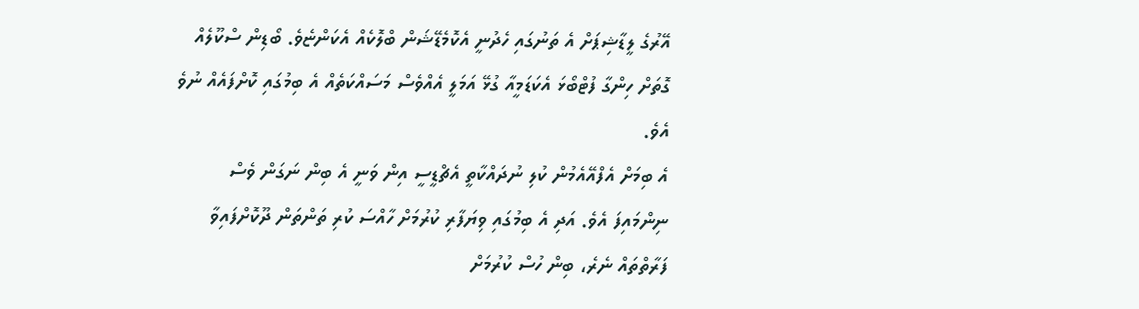އޭރުގެ ލީޑާޝިޕަށް އެ ތަނުގައި ހެދުނީ އެކޮމެޑޭޝަން ބްލޮކެއް އެކަންޏެވެ. ބޯޑިން ސްކޫލެއް ގޮތަށް ހިންގާ ފުޓްބޯޅަ އެކަޑަމީއާ ގުޅޭ އަމަލީ އެއްވެސް މަސައްކަތެއް އެ ބިމުގައި ކޮށްފައެއް ނުވެ އެވެ.
އެ ބިމަށް އެފްއޭއެމުން ކުލި ނުދައްކާތީ އެޗްޑީސީ އިން ވަނީ އެ ބިން ނަގަން ވެސް ނިންމައިފަ އެވެ. އަދި އެ ބިމުގައި ވިޔަފާރި ކުރުމަށް ހާއްސަ ކުރި ތަންތަން ދޫކޮށްފައިވާ ފަރާތްތައް ނެރެ، ބިން ހުސް ކުރުމަށް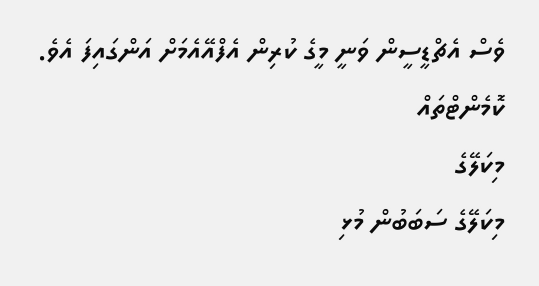ވެސް އެޗްޑީސީން ވަނީ މީގެ ކުރިން އެފްއޭއެމަށް އަންގައިފަ އެވެ.
ކޮމެންޓްތައް
މިކަލޭގެ
މިކަލޭގެ ސަބަބުން މުޅި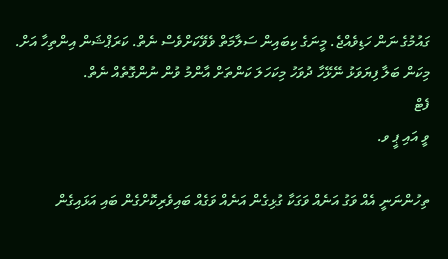ގައުމުގެ ނަން ހަޑިވެއްޖެ. މީނަގެ ކިބައިން ސަލާމަތް ވެވޭކަށްވެސް ނެތް. ކަރަޕްޝަން އިންތިހާ އަށް. މިކަން ބަލާ ފިޔަވަޅު ނޭޅޭހާ ދުވަހު މިކަހަލަ ކަންތަށް އާންމު ވުން ނުންގޮތެއް ނެތް.
ފެޓް
ވީ އައި ޕީ ވ.

ތިހުންނަނީ އެއް ވަގު އަނެއް ވަގަކާ ގުޅިގެން އަނެއް ވަގެއް ބައިވެރިކޮށްގެން ބައި އަޅައިގެން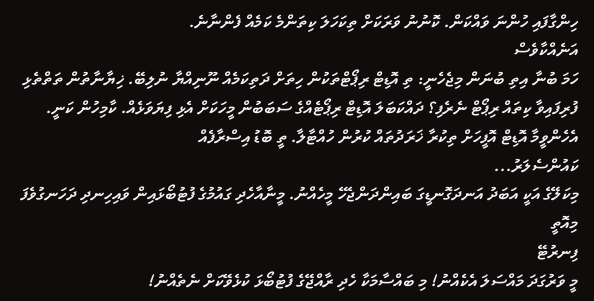ހިންގާފައި ހުންނަ ވައްކަން. ކޮނުނު ވަރަކަށް ތިކަހަލަ ކިތަންމެ ކަމެއް ފެންނާނެ.
އަނެއްކާވެސް
ހަމަ ބުނާ އިތި ބުނަން މިޖެހެނީ: ތި އޮޑިޓް ރިޕޯޓްތަކުން ހިތަށް ދަތިކަމެއް ނޫނިއްޔާ ނުލިބޭ. ޚިޔާނާތުން ތަތްތެޅި ފުރިފައިވާ ކިތައް ރިޕޯޓް ނެރެފި؟ ދައްކަބަލަ އޮޑިޓް ރިޕޯޓެއްގެ ސަބަބުން މީހަކަށް އެޅި ފިޔަވަޅެއް. ކާމިހުން ކަނީ. އެހެންވީމާ އޮޑިޓް އޮފީހަށް ތިކުރާ ޚަރަދުތައް ކުރުން ހުއްޓާލާ. ތީ ބޮޑު އިސްރާފެއް
ކައުންސެލަރު...
މިކަލޭގެ އަކީ އަބަދު އަނދަގޮނޑީގަ ބައިންދަންޖެހޭ މީހެއްނު. މީނާއާހެދި ގައުމުގެ ފުޓުބޯޅައިން ވައިހިނދި ދަހަނގުވެފަ މިއޮތީ
ފިނރުޓޭ
މީ ވަރުގަދަ މައްސަލަ އެކެއްނު! މި ބައްސާމަކާ ހެދި ރާއްޖޭގެ ފުޓުބޯޅަ ކުޅެވޭކަށް ނެތެއްނު!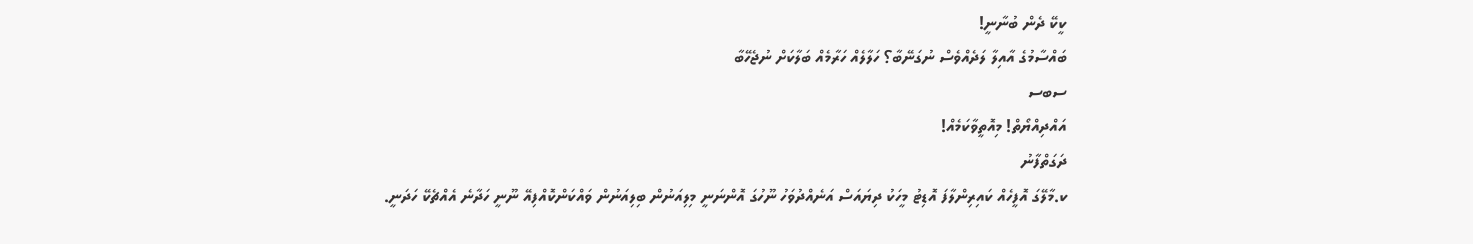ކީކޭ ދެން ބުނާނީ!
ބައްސާމުގެ އާއިލާ ލަދެއްވެސް ނުގަނޭބާ؟ ހަލާލެއް ހަރާމެއް ބަލާކަށް ނުޖެހޭބާ
ސބސ
އައްދިއްޔޯތް! މިއޮތީވާކަމެއް!
ދަގަތްފާނު
ކ.މާލޭގަ އޮފީހެއް ކައިރިންލާފަ އޮޑިޓު މީހަކު ދިޔައަސް އަނެއްދުވަހު ނޫހުގަ އޮންނަނީ މިލިއަނުން ބިލިއަނުން ވައްކަންކޮއްފިއޭ ނޫނީ ހަދާނެ އެއްޗެކޭ ހަދަނީ.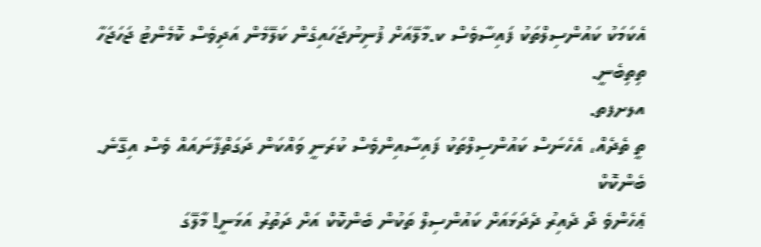އެކަމަކު ކައުންސިލްތަކު ފައިސާވެސް ކ.މާލޭއަށް ފުނިނުޖަހައިގެން ކަލޭމެން އަދިވެސް ކޮމެންޓު ޖަހަޖަހާ ތިތިބެނީ.
އލށފތ.
ތީ ތެދެއް، އެހެނަސް ކައުންސިލްތަކު ފައިސާއިންވެސް ކުރަނީ ވައްކަން ދަގަތްފާނައައް ވެސް އިގޭނެ.
ބެންކޮކް
ޢެހެންވެ ދޯ ދެއިރު ދެދަޅައަށް ކައުންސިލް ތަކުން ބެންކޮކް އަށް ދަތުރު އަޅަނީ! މާލޭގަ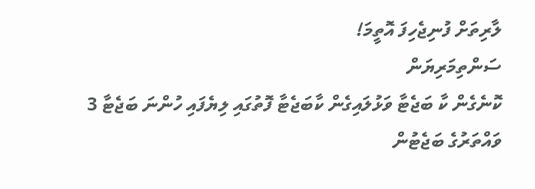ލާރިތަށް ފުނިޖެހިފަ އޮތީމަ!
ސަންތިމަރިޔަން
ކޮނެގެން ކާ ބަޖެޓާ ވަޅުލައިގެން ކާބަޖެޓާ ފޮތުގައި ލިޔެފައި ހުންނަ ބަޖެޓާ 3 ވައްތަރުގެ ބަޖެޓުން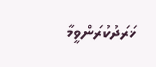ޚަރަދުކުރަންވީމާ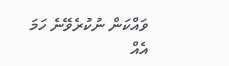ވައްކަން ނުކުރެވޭނެ ހަމަ އެއް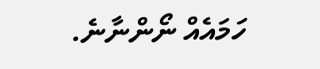ހަމައެއް ނޯންނާނެ.